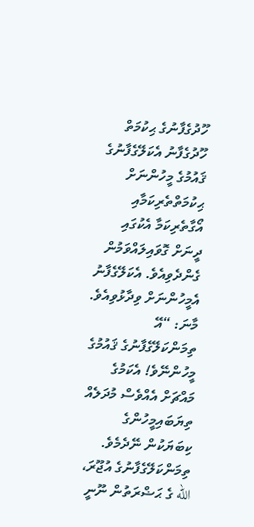ހޫދުގެފާނުގެ ޙިކުމަތް
ހޫދުގެފާނު އެކަލޭގެފާނުގެ ޤައުމުގެ މީހުންނަށް ޙިކުމަތްތެރިކަމާއި އޯގާތެރިކަމާ އެކުގައި ދީނަށް ގޮވައިލައްވަމުން ގެންދެވިއެވެ. އެކަލޭގެފާނު އެމީހުންނަށް ވިދާޅުވިއެވެ.
މާނަ: “އޭ ތިމަންކަލޭގެފާނުގެ ޤައުމުގެ މީހުންނޭވެ! އެކަމުގެ މައްޗަށް އެއްވެސް މުދަލެއް ތިޔަބައިމީހުންގެ ކިބަޔަކުން ނޭދެމެވެ. ތިމަންކަލޭގެފާނުގެ އުޖޫރަ، الله ގެ ޙަޟްރަތުން ނޫނީ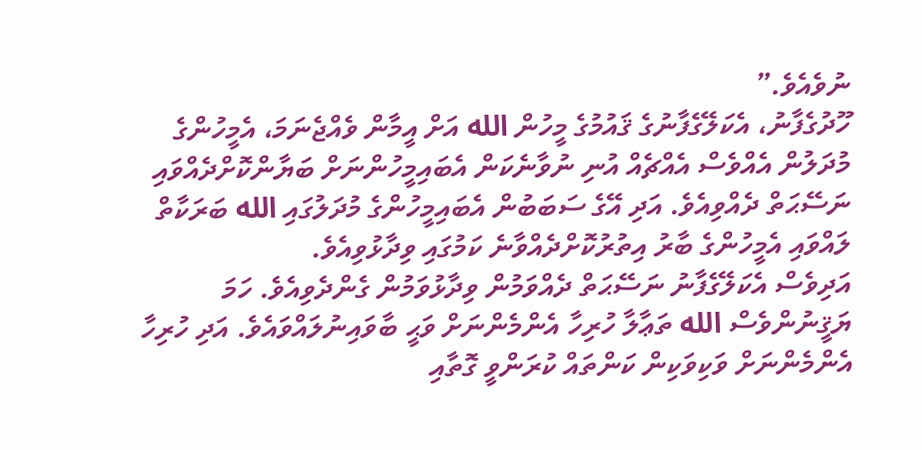ނުވެއެވެ.”
ހޫދުގެފާނު، އެކަލޭގެފާނުގެ ޤައުމުގެ މީހުން الله އަށް އީމާން ވެއްޖެނަމަ، އެމީހުންގެ މުދަލުން އެއްވެސް އެއްޗެއް އުނި ނުވާނެކަން އެބައިމީހުންނަށް ބަޔާންކޮށްދެއްވައި ނަސޭޙަތް ދެއްވިއެވެ. އަދި އޭގެ ސަބަބުން އެބައިމީހުންގެ މުދަލުގައި الله ބަރަކާތް ލައްވައި އެމީހުންގެ ބާރު އިތުރުކޮށްދެއްވާނެ ކަމުގައި ވިދާޅުވިއެވެ.
އަދިވެސް އެކަލޭގެފާނު ނަސޭޙަތް ދެއްވަމުން ވިދާޅުވަމުން ގެންދެވިއެވެ. ހަމަ ޔަޤީނުންވެސް الله ތަޢާލާ ހުރިހާ އެންމެންނަށް ވަޙީ ބާވައިނުލައްވައެވެ. އަދި ހުރިހާ އެންމެންނަށް ވަކިވަކިން ކަންތައް ކުރަންވީ ގޮތާއި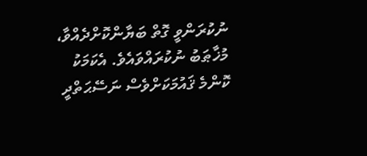ނުކުރަންވީ ގޮތް ބަޔާންކޮށްދެއްވާ، މުޚާޠަބު ނުކުރައްވައެވެ. އެކަމަކު ކޮންމެ ޤައުމަކަށްވެސް ނަސޭޙަތްދީ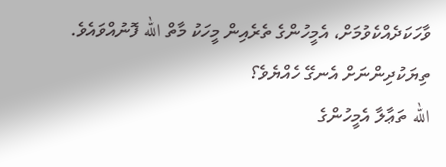ވާހަކަދެއްކެވުމަށް، އެމީހުންގެ ތެރެއިން މީހަކު މާތް الله ފޮނުއްވައެވެ.
ތިޔަކުދިންނަށް އެނގޭ ހެއްޔެވެ؟
الله ތަޢާލާ އެމީހުންގެ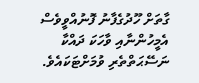ގާތަށް ހޫދުގެފާނު ފޮނުއްވީވެސް އެމީހުންނާއި ވާހަކަ ދައްކާ ނަސޭޙަތްތެރި ވުމަށްޓަކައެވެ.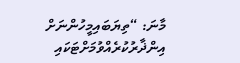މާނަ: “ތިޔަބައިމީހުންނަށް އިންޛާރުކުރެއްވުމަށްޓަކައި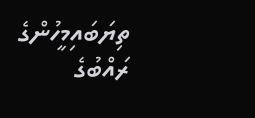ތިޔަބައިމީހުންގެ ރައްބުގެ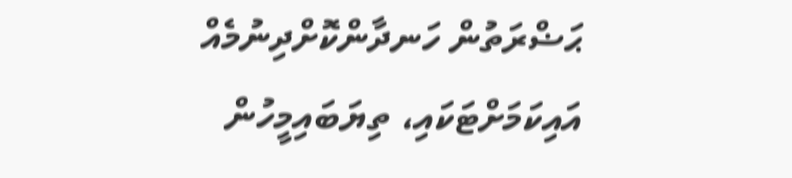ޙަޟްރަތުން ހަނދާންކޮށްދިނުމެއް އައިކަމަށްޓަކައި، ތިޔަބައިމީހުން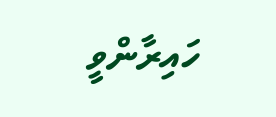ހައިރާންވީ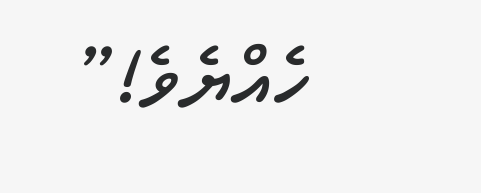ހެއްޔެވެ!”